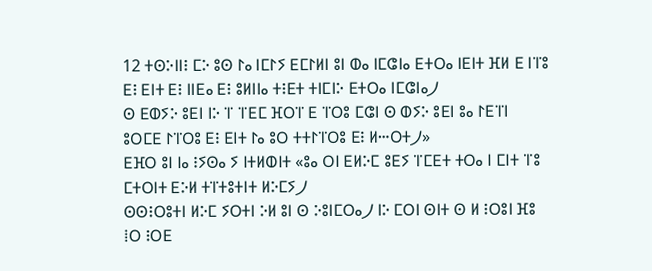12 ⵜⵙⴾⵏⵏⵗ ⵎⴾ ⵓⵙ ⵤⴰ ⵏⵎⵤⵢ ⴹⵎⵤⵍⵏ ⵓⵏ ⵀⴰ ⵏⵎⵛⵏⴰ ⴹⵜⵔⴰ ⵏⴹⵏⵜ ⴼⵍ ⴹ ⵏⴶⵓ ⴹⵗ ⴹⵏⵜ ⴹⵗ ⵏⵏⴹⴰ ⴹⵗ ⵓⵍⵏⵏⴰ ⵜⵗⴹⵜ ⵜⵏⵎⵏⴾ ⴹⵜⵔⴰ ⵏⵎⵛⵏⴰ⵰
ⵙ ⴹⵀⵢⴾ ⵓⴹⵏ ⵏⴾ ⴶ ⴶⴹⵎ ⴼⵔⴶ ⴹ ⴶⵔⵓ ⵎⵛⵏ ⵙ ⵀⵢⴾ ⵓⴹⵏ ⵓⴰ ⵤⴹⴶⵏ ⵓⵔⵎⴹ ⵤⴶⵔⵓ ⴹⵗ ⴹⵏⵜ ⵤⴰ ⵓⵔ ⵜⵜⵤⴶⵔⵓ ⴹⵗ ⵍⵈⵔⵜ⵰»
ⴹⴼⵔ ⵓⵏ ⵏⴰ ⵗⵢⵙⴰ ⵢ ⵏⵜⵍⵀⵏⵜ «ⵓⴰ ⵔⵏ ⴹⵍⴾⵎ ⵓⴹⵢ ⴶⵎⴹⵜ ⵜⵔⴰ ⵏ ⵎⵏⵜ ⴶⵓ ⵎⵜⵔⵏⵜ ⴹⴾⵍ ⵜⴶⵜⵓⵜⵏⵜ ⵍⴾⵎⵢ⵰
ⵙⵙⵗⵔⵓⵜⵏ ⵍⴾⵎ ⵢⵔⵜⵏ ⴾⵍ ⵓⵏ ⵙ ⴾⵓⵏⵎⵔⴰ⵰ ⵏⴾ ⵎⵔⵏ ⵙⵏⵜ ⵙ ⵍ ⵗⵔⵓⵏ ⴼⵓ ⵂⵔ ⵗⵔⴹ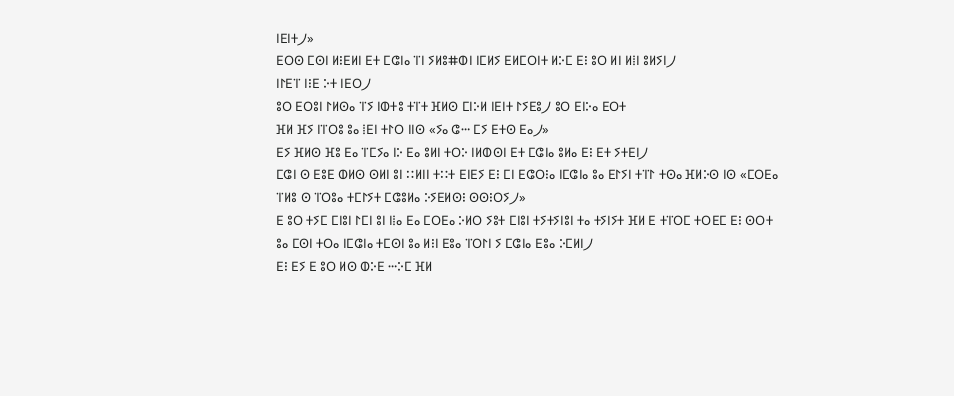ⵏⴹⵏⵜ⵰»
ⴹⵔⵙ ⵎⵙⵏ ⵍⵗⴹⵍⵏ ⴹⵜ ⵎⵛⵏⴰ ⴶⵏ ⵢⵍⵓⵌⵀⵏ ⵏⵎⵍⵢ ⴹⵍⵎⵔⵏⵜ ⵍⴾⵎ ⴹⵗ ⵓⵔ ⵍⵏ ⵍⵂⵏ ⵓⵍⵢⵏ⵰
ⵏⵤⴹⴶ ⵏⵗⴹ ⴾⵜ ⵏⴹⵔ⵰
ⵓⵔ ⴹⵔⵓⵏ ⵤⵍⵙⴰ ⴶⵢ ⵏⵀⵜⵓ ⵜⴶⵜ ⴼⵍⵙ ⵎⵏⴾⵍ ⵏⴹⵏⵜ ⵤⵢⴹⵓ⵰ ⵓⵔ ⴹⵏⴾⴰ ⴹⵔⵜ
ⴼⵍ ⴼⵢ ⵏⴶⵔⵓ ⵓⴰ ⵂⴹⵏ ⵜⵤⵔ ⵏⵏⵙ «ⵢⴰ ⵛⵈ ⵎⵢ ⴹⵜⵙ ⴹⴰ⵰»
ⴹⵢ ⴼⵍⵙ ⴼⵓ ⴹⴰ ⴶⵎⵢⴰ ⵏⴾ ⴹⴰ ⵓⵍⵏ ⵜⵔⴾ ⵏⵍⵀⵙⵏ ⴹⵜ ⵎⵛⵏⴰ ⵓⵍⴰ ⴹⵗ ⴹⵜ ⵢⵜⴹⵏ⵰
ⵎⵛⵏ ⵙ ⴹⵓⴹ ⵀⵍⵙ ⵙⵍⵏ ⵓⵏ ⵆⵍⵏⵏ ⵜⵆⵜ ⴹⵏⴹⵢ ⴹⵗ ⵎⵏ ⴹⵛⵔⵗⴰ ⵏⵎⵛⵏⴰ ⵓⴰ ⴹⵤⵢⵏ ⵜⴶⵤ ⵜⵙⴰ ⴼⵍⴾⵙ ⵏⵙ «ⵎⵔⴹⴰ ⴶⵍⵓ ⵙ ⴶⵔⵓⴰ ⵜⵎⵤⵢⵜ ⵎⵛⵓⵍⴰ ⴾⵢⴹⵍⵙⵗ ⵙⵙⵗⵔⵢ⵰»
ⴹ ⵓⵔ ⵜⵢⵎ ⵎⵏⵓⵏ ⵤⵎⵏ ⵓⵏ ⵏⵂⴰ ⴹⴰ ⵎⵔⴹⴰ ⴾⵍⵔ ⵢⵓⵜ ⵎⵏⵓⵏ ⵜⵢⵜⵢⵏⵓⵏ ⵜⴰ ⵜⵢⵏⵢⵜ ⴼⵍ ⴹ ⵜⴶⵔⵎ ⵜⵔⴹⵎ ⴹⵗ ⵙⵔⵜ ⵓⴰ ⵎⵙⵏ ⵜⵔⴰ ⵏⵎⵛⵏⴰ ⵜⵎⵙⵏ ⵓⴰ ⵍⵗⵏ ⴹⵓⴰ ⴶⵔⵤⵏ ⵢ ⵎⵛⵏⴰ ⴹⵓⴰ ⴾⵎⵍⵏ⵰
ⴹⵗ ⴹⵢ ⴹ ⵓⵔ ⵍⵙ ⵀⴾⴹ ⵈⴾⵎ ⴼⵍ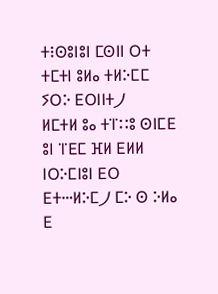ⵜⵗⵙⵓⵏⵓⵏ ⵎⵙⵏⵏ ⵔⵜ ⵜⵎⵜⵏ ⵓⵍⴰ ⵜⵍⴾⵎⵎ ⵢⵔⴾ ⴹⵔⵏⵏⵜ⵰
ⵍⵎⵜⵍ ⵓⴰ ⵜⴶⵆⵓ ⵙⵏⵎⴹ ⵓⵏ ⴶⴹⵎ ⴼⵍ ⴹⵍⵍ ⵏⵔⴾⵎⵏⵓⵏ ⴹⵔ ⴹⵜⵈⵍⴾⵎ⵰ ⵎⴾ ⵙ ⴾⵍⴰ ⴹ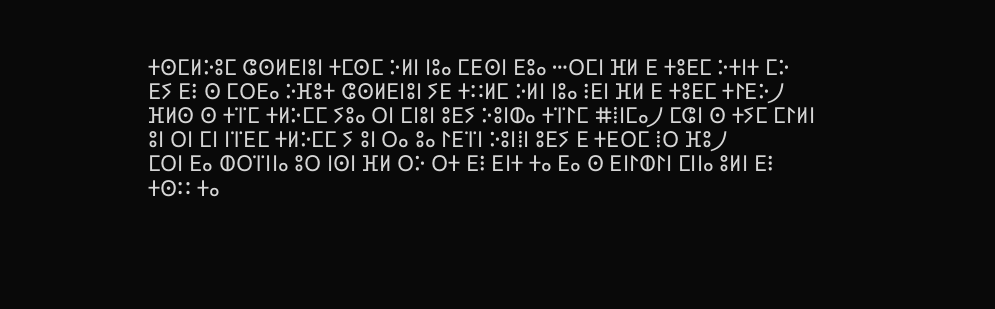ⵜⵙⵎⵍⴾⵓⵎ ⵛⵙⵍⴹⵏⵓⵏ ⵜⵎⵙⵎ ⴾⵍⵏ ⵏⵓⴰ ⵎⴹⵙⵏ ⴹⵓⴰ ⵈⵔⵎⵏ ⴼⵍ ⴹ ⵜⵓⴹⵎ ⴾⵜⵏⵜ ⵎⴾ ⴹⵢ ⴹⵗ ⵙ ⵎⵔⴹⴰ ⴾⴼⵓⵜ ⵛⵙⵍⴹⵏⵓⵏ ⵢⴹ ⵜⵆⵍⵎ ⴾⵍⵏ ⵏⵓⴰ ⵗⴹⵏ ⴼⵍ ⴹ ⵜⵓⴹⵎ ⵜⵤⴹⴾ⵰
ⴼⵍⵙ ⵙ ⵜⴶⵎ ⵜⵍⴾⵎⵎ ⵢⵓⴰ ⵔⵏ ⵎⵏⵓⵏ ⵓⴹⵢ ⴾⵓⵏⵀⴰ ⵜⴶⵤⵎ ⵌⵂⵏⵎⴰ⵰ ⵎⵛⵏ ⵙ ⵜⵢⵎ ⵎⵤⵍⵏ ⵓⵏ ⵔⵏ ⵎⵏ ⵏⴶⴹⵎ ⵜⵍⴾⵎⵎ ⵢ ⵓⵏ ⵔⴰ ⵓⴰ ⵤⴹⴶⵏ ⴾⵓⵏⵂⵏ ⵓⴹⵢ ⴹ ⵜⴹⵔⵎ ⵂⵔ ⴼⵓ⵰
ⵎⵔⵏ ⴹⴰ ⵀⵔⴶⵏⵏⴰ ⵓⵔ ⵏⵙⵏ ⴼⵍ ⵔⴾ ⵔⵜ ⴹⵗ ⴹⵏⵜ ⵜⴰ ⴹⴰ ⵙ ⴹⵏⵤⵀⵤⵏ ⵎⵏⵏⴰ ⵓⵍⵏ ⴹⵗ ⵜⵙⵆ ⵜⴰ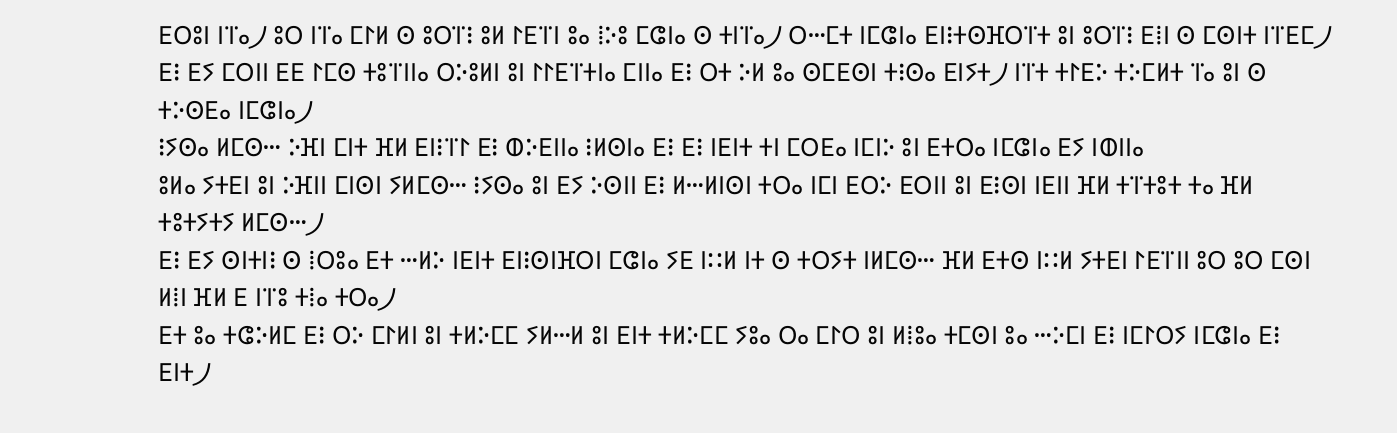ⴹⵔⵓⵏ ⵏⴶⴰ⵰ ⵓⵔ ⵏⴶⴰ ⵎⵤⵍ ⵙ ⵓⵔⴶⵗ ⵓⵍ ⵤⴹⴶⵏ ⵓⴰ ⵂⴾⵓ ⵎⵛⵏⴰ ⵙ ⵜⵏⴶⴰ⵰ ⵔⵈⵎⵜ ⵏⵎⵛⵏⴰ ⴹⵏⵗⵜⵙⴼⵔⴶⵜ ⵓⵏ ⵓⵔⴶⵗ ⴹⵂⵏ ⵙ ⵎⵙⵏⵜ ⵏⴶⴹⵎ⵰
ⴹⵗ ⴹⵢ ⵎⵔⵏⵏ ⴹⴹ ⵤⵎⵙ ⵜⵓⴶⵏⵏⴰ ⵔⴾⵓⵍⵏ ⵓⵏ ⵤⵤⴹⴶⵜⵏⴰ ⵎⵏⵏⴰ ⴹⵗ ⵔⵜ ⴾⵍ ⵓⴰ ⵙⵎⴹⵙⵏ ⵜⵗⵙⴰ ⴹⵏⵢⵜ⵰ ⵏⴶⵜ ⵜⵤⴹⴾ ⵜⴾⵎⵍⵜ ⴶⴰ ⵓⵏ ⵙ ⵜⴾⵙⴹⴰ ⵏⵎⵛⵏⴰ⵰
ⵗⵢⵙⴰ ⵍⵎⵙⵈ ⴾⴼⵏ ⵎⵏⵜ ⴼⵍ ⴹⵏⵗⴶⵤ ⴹⵗ ⵀⴾⴹⵏⵏⴰ ⵗⵍⵙⵏⴰ ⴹⵗ ⴹⵗ ⵏⴹⵏⵜ ⵜⵏ ⵎⵔⴹⴰ ⵏⵎⵏⴾ ⵓⵏ ⴹⵜⵔⴰ ⵏⵎⵛⵏⴰ ⴹⵢ ⵏⵀⵏⵏⴰ
ⵓⵍⴰ ⵢⵜⴹⵏ ⵓⵏ ⴾⴼⵏⵏ ⵎⵏⵙⵏ ⵢⵍⵎⵙⵈ ⵗⵢⵙⴰ ⵓⵏ ⴹⵢ ⴾⵙⵏⵏ ⴹⵗ ⵍⵈⵍⵏⵙⵏ ⵜⵔⴰ ⵏⵎⵏ ⴹⵔⴾ ⴹⵔⵏⵏ ⵓⵏ ⴹⵗⵙⵏ ⵏⴹⵏⵏ ⴼⵍ ⵜⴶⵜⵓⵜ ⵜⴰ ⴼⵍ ⵜⵓⵜⵢⵜⵢ ⵍⵎⵙⵈ⵰
ⴹⵗ ⴹⵢ ⵙⵏⵜⵏⵗ ⵙ ⵂⵔⵓⴰ ⴹⵜ ⵈⵍⴾ ⵏⴹⵏⵜ ⴹⵏⵗⵙⵏⴼⵔⵏ ⵎⵛⵏⴰ ⵢⴹ ⵏⵆⵍ ⵏⵜ ⵙ ⵜⵔⵢⵜ ⵏⵍⵎⵙⵈ ⴼⵍ ⴹⵜⵙ ⵏⵆⵍ ⵢⵜⴹⵏ ⵤⴹⴶⵏⵏ ⵓⵔ ⵓⵔ ⵎⵙⵏ ⵍⵂⵏ ⴼⵍ ⴹ ⵏⴶⵓ ⵜⵂⴰ ⵜⵔⴰ⵰
ⴹⵜ ⵓⴰ ⵜⵛⴾⵍⵎ ⴹⵗ ⵔⴾ ⵎⵤⵍⵏ ⵓⵏ ⵜⵍⴾⵎⵎ ⵢⵍⵈⵍ ⵓⵏ ⴹⵏⵜ ⵜⵍⴾⵎⵎ ⵢⵓⴰ ⵔⴰ ⵎⵤⵔ ⵓⵏ ⵍⵂⵓⴰ ⵜⵎⵙⵏ ⵓⴰ ⵈⴾⵎⵏ ⴹⵗ ⵏⵎⵤⵔⵢ ⵏⵎⵛⵏⴰ ⴹⵗ ⴹⵏⵜ⵰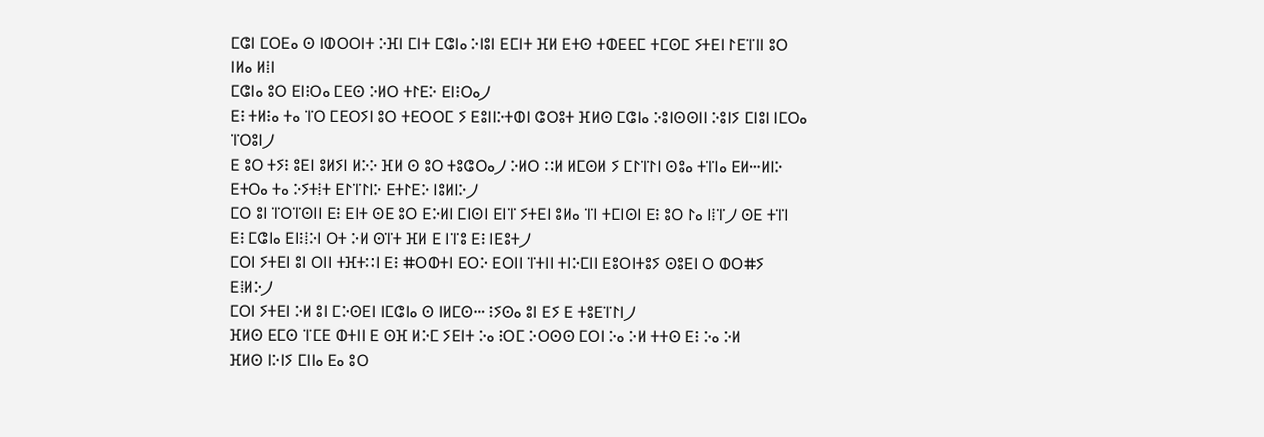ⵎⵛⵏ ⵎⵔⴹⴰ ⵙ ⵏⵀⵔⵔⵏⵜ ⴾⴼⵏ ⵎⵏⵜ ⵎⵛⵏⴰ ⴾⵏⵓⵏ ⴹⵎⵏⵜ ⴼⵍ ⴹⵜⵙ ⵜⵀⴹⴹⵎ ⵜⵎⵙⵎ ⵢⵜⴹⵏ ⵤⴹⴶⵏⵏ ⵓⵔ ⵏⵍⴰ ⵍⵂⵏ
ⵎⵛⵏⴰ ⵓⵔ ⴹⵏⵗⵔⴰ ⵎⴹⵙ ⴾⵍⵔ ⵜⵤⴹⴾ ⴹⵏⵗⵔⴰ⵰
ⴹⵗ ⵜⵍⵗⴰ ⵜⴰ ⴶⵔ ⵎⴹⵔⵢⵏ ⵓⵔ ⵜⴹⵔⵔⵎ ⵢ ⴹⵓⵏⵏⴾⵜⵀⵏ ⵛⵔⵓⵜ ⴼⵍⵙ ⵎⵛⵏⴰ ⴾⵓⵏⵙⵙⵏⵏ ⴾⵓⵏⵢ ⵎⵏⵓⵏ ⵏⵎⵔⴰ ⴶⵔⵓⵏ⵰
ⴹ ⵓⵔ ⵜⵢⵗ ⵓⴹⵏ ⵓⵍⵢⵏ ⵍⴾⴾ ⴼⵍ ⵙ ⵓⵔ ⵜⵓⵛⵔⴰ⵰ ⴾⵍⵔ ⵆⵍ ⵍⵎⵙⵍ ⵢ ⵎⵤⴶⵤⵏ ⵙⵓⴰ ⵜⴶⵏⴰ ⴹⵍⵈⵍⵏⴾ ⴹⵜⵔⴰ ⵜⴰ ⴾⵢⵜⵂⵜ ⴹⵤⴶⵤⵏⴾ ⴹⵜⵤⴹⴾ ⵏⵓⵍⵏⴾ⵰
ⵎⵔ ⵓⵏ ⴶⵔⴶⵙⵏⵏ ⴹⵗ ⴹⵏⵜ ⵙⴹ ⵓⵔ ⴹⴾⵍⵏ ⵎⵏⵙⵏ ⴹⵏⴶ ⵢⵜⴹⵏ ⵓⵍⴰ ⴶⵏ ⵜⵎⵏⵙⵏ ⴹⵗ ⵓⵔ ⵤⴰ ⵏⵂⴶ⵰ ⵙⴹ ⵜⴶⵏ ⴹⵗ ⵎⵛⵏⴰ ⴹⵏⵗⵂⴾⵏ ⵔⵜ ⴾⵍ ⵙⴶⵜ ⴼⵍ ⴹ ⵏⴶⵓ ⴹⵗ ⵏⴹⵓⵜ⵰
ⵎⵔⵏ ⵢⵜⴹⵏ ⵓⵏ ⵔⵏⵏ ⵜⴼⵜⵆⵏ ⴹⵗ ⵌⵔⵀⵜⵏ ⴹⵔⴾ ⴹⵔⵏⵏ ⴶⵜⵏⵏ ⵜⵏⴾⵎⵏⵏ ⴹⵓⵔⵏⵜⵓⵢ ⵙⵓⴹⵏ ⵔ ⵀⵔⵌⵢ ⴹⵂⵍⴾ⵰
ⵎⵔⵏ ⵢⵜⴹⵏ ⴾⵍ ⵓⵏ ⵎⴾⵙⴹⵏ ⵏⵎⵛⵏⴰ ⵙ ⵏⵍⵎⵙⵈ ⵗⵢⵙⴰ ⵓⵏ ⴹⵢ ⴹ ⵜⵓⴹⴶⵤⵏ⵰
ⴼⵍⵙ ⴹⵎⵙ ⴶⵎⴹ ⵀⵜⵏⵏ ⴹ ⵙⴼ ⵍⴾⵎ ⵢⴹⵏⵜ ⴾⴰ ⵗⵔⵎ ⴾⵔⵙⵙ ⵎⵔⵏ ⴾⴰ ⴾⵍ ⵜⵜⵙ ⴹⵗ ⴾⴰ ⴾⵍ
ⴼⵍⵙ ⵏⴾⵏⵢ ⵎⵏⵏⴰ ⴹⴰ ⵓⵔ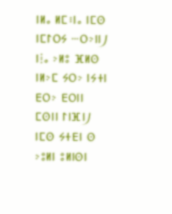ⵏⵍⴰ ⵍⵎⵗⵏⴰ ⵏⵎⵙ ⵏⵎⵤⵔⵢ ⵈⵔⴾⵏⵏ⵰ ⵏⵂⴰ ⴾⵍⵓ ⴼⵍⵙ ⵏⵍⴾⵎ ⵢⵔⴾ ⵏⵢⵜⵏ ⴹⵔⴾ ⴹⵔⵏⵏ ⵎⵙⵏⵏ ⵤⵏⴼⵏ⵰ ⵏⵎⵙ ⵢⵜⴹⵏ ⵙ ⴾⵓⵍⵏ ⵓⵍⵏⵙⵏ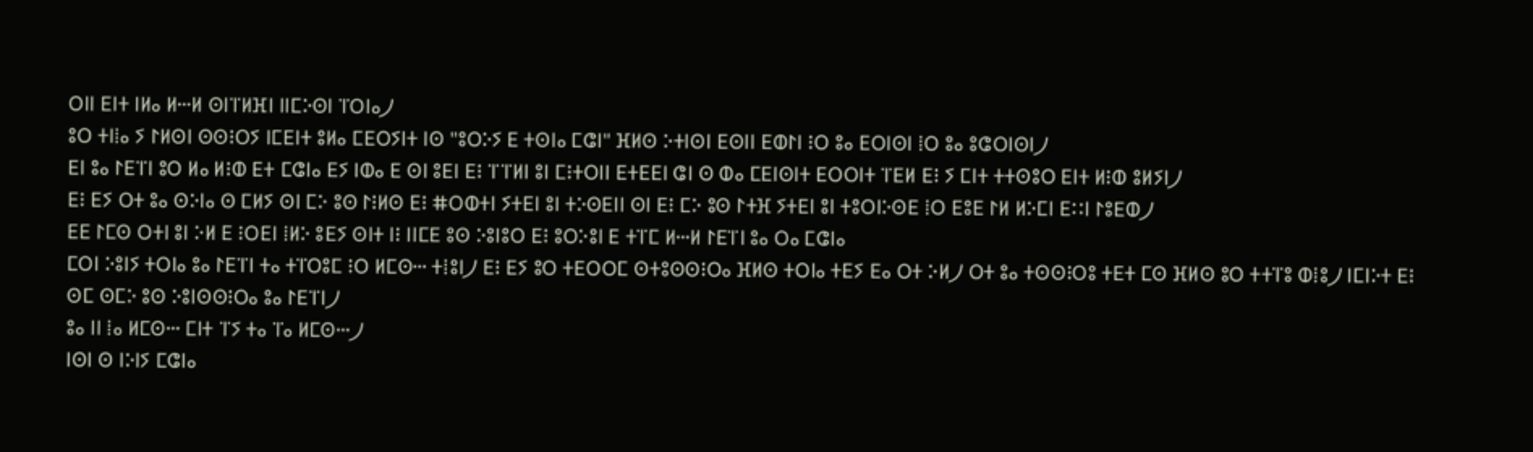ⵔⵏⵏ ⴹⵏⵜ ⵏⵍⴰ ⵍⵈⵍ ⵙⵏⴶⵍⴼⵏ ⵏⵏⵎⴾⵙⵏ ⴶⵔⵏⴰ⵰
ⵓⵔ ⵜⵏⵂⴰ ⵢ ⵤⵍⵙⵏ ⵙⵙⵗⵔⵢ ⵏⵎⴹⵏⵜ ⵓⵍⴰ ⵎⴹⵔⵢⵏⵜ ⵏⵙ "ⵓⵔⴾⵢ ⴹ ⵜⵙⵏⴰ ⵎⵛⵏ" ⴼⵍⵙ ⴾⵜⵏⵙⵏ ⴹⵙⵏⵏ ⴹⵀⵤⵏ ⵗⵔ ⵓⴰ ⴹⵔⵏⵙⵏ ⵂⵔ ⵓⴰ ⵓⵛⵔⵏⵙⵏ⵰
ⴹⵏ ⵓⴰ ⵤⴹⴶⵏ ⵓⵔ ⵍⴰ ⵍⵗⵀ ⴹⵜ ⵎⵛⵏⴰ ⴹⵢ ⵏⵀⴰ ⴹ ⵙⵏ ⵓⴹⵏ ⴹⵗ ⴶⴶⵍⵏ ⵓⵏ ⵎⵗⵜⵔⵏⵏ ⴹⵜⴹⴹⵏ ⵛⵏ ⵙ ⵀⴰ ⵎⴹⵏⵙⵏⵜ ⴹⵔⵔⵏⵜ ⴶⴹⵍ ⴹⵗ ⵢ ⵎⵏⵜ ⵜⵜⵙⵓⵔ ⴹⵏⵜ ⵍⵗⵀ ⵓⵍⵢⵏ⵰
ⴹⵗ ⴹⵢ ⵔⵜ ⵓⴰ ⵙⴾⵏⴰ ⵙ ⵎⵍⵢ ⵙⵏ ⵎⴾ ⵓⵙ ⵤⵗⵍⵙ ⴹⵗ ⵌⵔⵀⵜⵏ ⵢⵜⴹⵏ ⵓⵏ ⵜⴾⵙⴹⵏⵏ ⵙⵏ ⴹⵗ ⵎⴾ ⵓⵙ ⵤⵜⴼ ⵢⵜⴹⵏ ⵓⵏ ⵜⵓⵔⵏⴾⵙⴹ ⵂⵔ ⴹⵓⴹ ⵤⵍ ⵍⴾⵎⵏ ⴹⵆⵏ ⵤⵓⴹⵀ⵰
ⴹⴹ ⵤⵎⵙ ⵔⵜⵏ ⵓⵏ ⴾⵍ ⴹ ⵗⵔⴹⵏ ⵂⵍⴾ ⵓⴹⵢ ⵙⵏⵜ ⵏⵗ ⵏⵏⵎⴹ ⵓⵙ ⴾⵓⵏⵓⵔ ⴹⵗ ⵓⵔⴾⵓⵏ ⴹ ⵜⴶⵎ ⵍⵈⵍ ⵤⴹⴶⵏ ⵓⴰ ⵔⴰ ⵎⵛⵏⴰ
ⵎⵔⵏ ⴾⵓⵏⵢ ⵜⵔⵏⴰ ⵓⴰ ⵤⴹⴶⵏ ⵜⴰ ⵜⴶⵔⵓⵎ ⵗⵔ ⵍⵎⵙⵈ ⵜⵂⵓⵏ⵰ ⴹⵗ ⴹⵢ ⵓⵔ ⵜⴹⵔⵔⵎ ⵙⵜⵓⵙⵙⵗⵔⴰ ⴼⵍⵙ ⵜⵔⵏⴰ ⵜⴹⵢ ⴹⴰ ⵔⵜ ⴾⵍ⵰ ⵔⵜ ⵓⴰ ⵜⵙⵙⵗⵔⵓ ⵜⴹⵜ ⵎⵙ ⴼⵍⵙ ⵓⵔ ⵜⵜⴶⵓ ⵀⵂⵓ⵰ ⵏⵎⵏⴾⵜ ⴹⵗ ⵙⵎ ⵙⵎⴾ ⵓⵙ ⴾⵓⵏⵙⵙⵗⵔⴰ ⵓⴰ ⵤⴹⴶⵏ⵰
ⵓⴰ ⵏⵏ ⵂⴰ ⵍⵎⵙⵈ ⵎⵏⵜ ⴶⵢ ⵜⴰ ⴶⴰ ⵍⵎⵙⵈ⵰
ⵏⵙⵏ ⵙ ⵏⴾⵏⵢ ⵎⵛⵏⴰ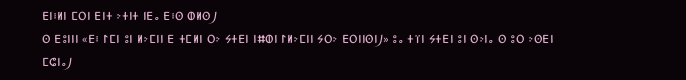ⴹⵏⵗⵍⵏ ⵎⵔⵏ ⴹⵏⵜ ⴾⵜⵏⵜ ⵏⴹⴰ ⴹⵗⵙ ⵀⵍⵙ⵰
ⵙ ⴹⵓⵏⵏⵏ «ⴹⵗ ⵤⵎⵏ ⵓⵏ ⵍⴾⵎⵏⵏ ⴹ ⵜⵎⵍⵏ ⵔⴾ ⵢⵜⴹⵏ ⵏⵌⵀⵏ ⵤⵍⴾⵎⵏⵏ ⵢⵔⴾ ⴹⵔⵏⵏⵙⵏ⵰» ⵓⴰ ⵜⴶⵏ ⵢⵜⴹⵏ ⵓⵏ ⵙⴾⵏⴰ ⵙ ⵓⵔ ⴾⵙⴹⵏ ⵎⵛⵏⴰ⵰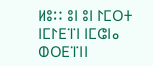ⵍⵓⵆ ⵓⵏ ⵓⵏ ⵤⵎⵔⵜ ⵏⵎⵤⴹⴶⵏ ⵏⵎⵛⵏⴰ ⵀⵔⴹⴶⵏⵏ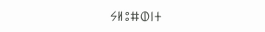ⵢⵍⵓⵌⵀⵏⵜ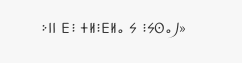ⴾⵏⵏ ⴹⵗ ⵜⵍⵗⴹⵍⴰ ⵢ ⵗⵢⵙⴰ⵰»